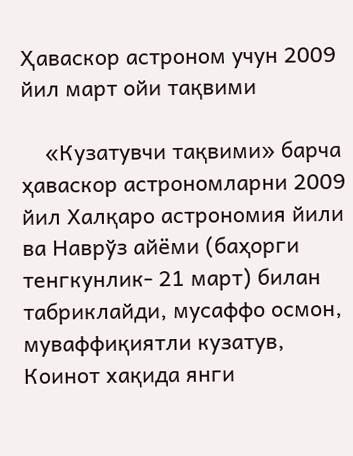Ҳаваскор астроном учун 2009 йил март ойи тақвими

    «Кузатувчи тақвими» барча ҳаваскор астрономларни 2009 йил Халқаро астрономия йили ва Наврўз айёми (баҳорги тенгкунлик- 21 март) билан табриклайди, мусаффо осмон, муваффиқиятли кузатув, Коинот хақида янги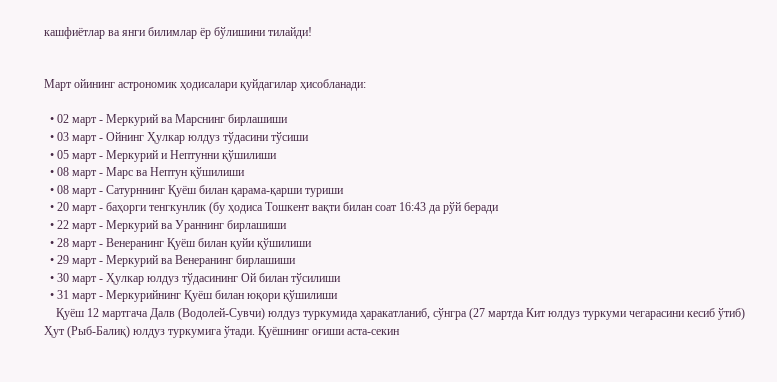кашфиётлар ва янги билимлар ёр бўлишини тилайди!


Март ойининг астрономик ҳодисалари қуйдагилар ҳисобланади:

  • 02 март - Меркурий ва Марснинг бирлашиши
  • 03 март - Ойнинг Ҳулкар юлдуз тўдасини тўсиши
  • 05 март - Меркурий и Нептунни қўшилиши
  • 08 март - Марс ва Нептун қўшилиши
  • 08 март - Сатурннинг Қуёш билан қарама-қарши туриши
  • 20 март - баҳорги тенгкунлик (бу ҳодиса Тошкент вақти билан соат 16:43 да рўй беради
  • 22 март - Меркурий ва Ураннинг бирлашиши
  • 28 март - Венеранинг Қуёш билан қуйи қўшилиши
  • 29 март - Меркурий ва Венеранинг бирлашиши
  • 30 март - Ҳулкар юлдуз тўдасининг Ой билан тўсилиши
  • 31 март - Меркурийнинг Қуёш билан юқори қўшилиши
    Қуёш 12 мартгача Далв (Водолей-Сувчи) юлдуз туркумида ҳаракатланиб, сўнгра (27 мартда Кит юлдуз туркуми чегарасини кесиб ўтиб) Ҳут (Рыб-Балиқ) юлдуз туркумига ўтади. Қуёшнинг оғиши аста-секин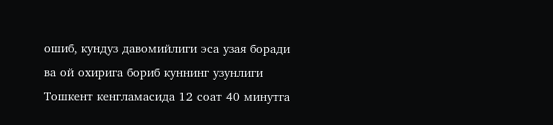ошиб, кундуз давомийлиги эса узая боради ва ой охирига бориб куннинг узунлиги Тошкент кенгламасида 12 соат 40 минутга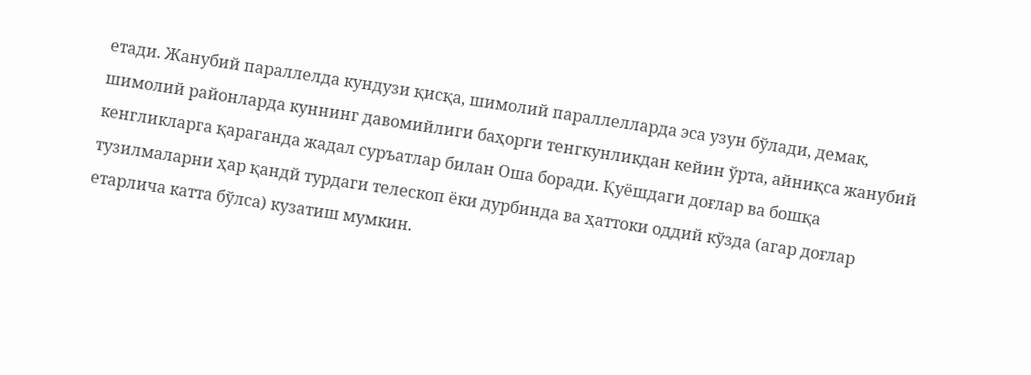етади. Жанубий параллелда кундузи қисқа, шимолий параллелларда эса узун бўлади, демак, шимолий районларда куннинг давомийлиги баҳорги тенгкунликдан кейин ўрта, айниқса жанубий кенгликларга қараганда жадал суръатлар билан Оша боради. Қуёшдаги доғлар ва бошқа тузилмаларни ҳар қандй турдаги телескоп ёки дурбинда ва ҳаттоки оддий кўзда (агар доғлар етарлича катта бўлса) кузатиш мумкин.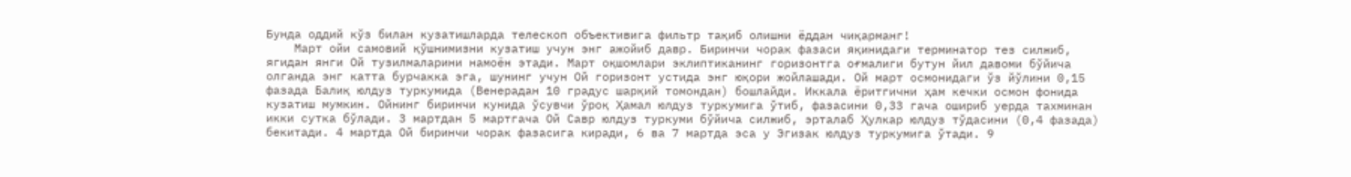Бунда оддий кўз билан кузатишларда телескоп объективига фильтр тақиб олишни ёддан чиқарманг!
    Март ойи самовий қўшнимизни кузатиш учун энг ажойиб давр. Биринчи чорак фазаси яқинидаги терминатор тез силжиб, ягидан янги Ой тузилмаларини намоён этади. Март оқшомлари эклиптиканинг горизонтга оғмалиги бутун йил давоми бўйича олганда энг катта бурчакка эга, шунинг учун Ой горизонт устида энг юқори жойлашади. Ой март осмонидаги ўз йўлини 0,15 фазада Балиқ юлдуз туркумида (Венерадан 10 градус шарқий томондан) бошлайди. Иккала ёритгични ҳам кечки осмон фонида кузатиш мумкин. Ойнинг биринчи кунида ўсувчи ўроқ Ҳамал юлдуз туркумига ўтиб, фазасини 0,33 гача ошириб уерда тахминан икки сутка бўлади. 3 мартдан 5 мартгача Ой Савр юлдуз туркуми бўйича силжиб, эрталаб Ҳулкар юлдуз тўдасини (0,4 фазада) бекитади. 4 мартда Ой биринчи чорак фазасига киради, 6 ва 7 мартда эса у Эгизак юлдуз туркумига ўтади. 9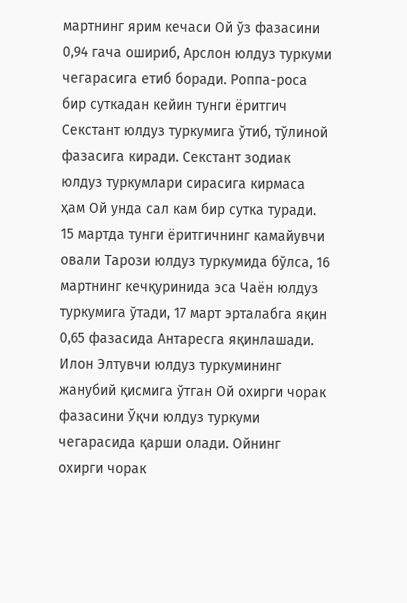мартнинг ярим кечаси Ой ўз фазасини 0,94 гача ошириб, Арслон юлдуз туркуми чегарасига етиб боради. Роппа-роса бир суткадан кейин тунги ёритгич Секстант юлдуз туркумига ўтиб, тўлиной фазасига киради. Секстант зодиак юлдуз туркумлари сирасига кирмаса ҳам Ой унда сал кам бир сутка туради. 15 мартда тунги ёритгичнинг камайувчи овали Тарози юлдуз туркумида бўлса, 16 мартнинг кечқуринида эса Чаён юлдуз туркумига ўтади, 17 март эрталабга яқин 0,65 фазасида Антаресга яқинлашади. Илон Элтувчи юлдуз туркумининг жанубий қисмига ўтган Ой охирги чорак фазасини Ўқчи юлдуз туркуми чегарасида қарши олади. Ойнинг охирги чорак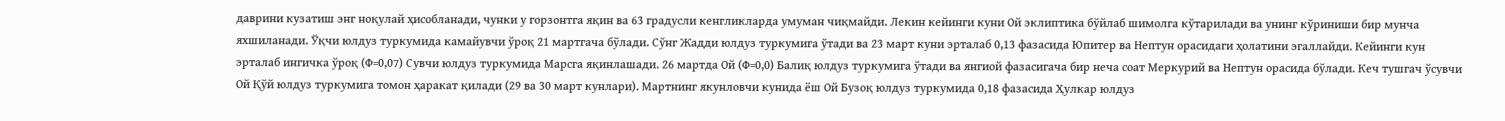даврини кузатиш энг ноқулай ҳисобланади, чунки у горзонтга яқин ва 63 градусли кенгликларда умуман чиқмайди. Лекин кейинги куни Ой эклиптика бўйлаб шимолга кўтарилади ва унинг кўриниши бир мунча яхшиланади. Ўқчи юлдуз туркумида камайувчи ўроқ 21 мартгача бўлади. Сўнг Жадди юлдуз туркумига ўтади ва 23 март куни эрталаб 0,13 фазасида Юпитер ва Нептун орасидаги ҳолатини эгаллайди. Кейинги кун эрталаб ингичка ўроқ (Ф=0,07) Сувчи юлдуз туркумида Марсга яқинлашади. 26 мартда Ой (Ф=0,0) Балиқ юлдуз туркумига ўтади ва янгиой фазасигача бир неча соат Меркурий ва Нептун орасида бўлади. Кеч тушгач ўсувчи Ой Қўй юлдуз туркумига томон ҳаракат қилади (29 ва 30 март кунлари). Мартнинг якунловчи кунида ёш Ой Бузоқ юлдуз туркумида 0,18 фазасида Ҳулкар юлдуз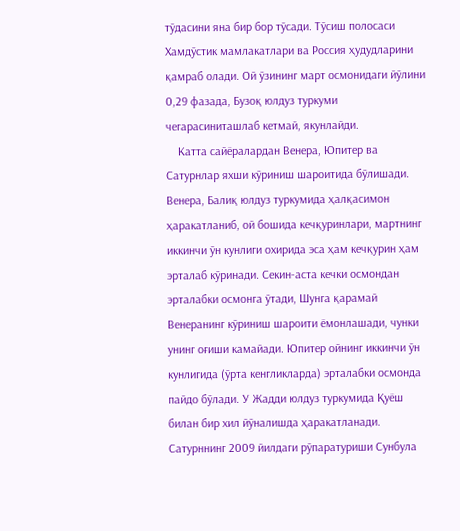тўдасини яна бир бор тўсади. Тўсиш полосаси Хамдўстик мамлакатлари ва Россия ҳудудларини қамраб олади. Ой ўзининг март осмонидаги йўлини 0,29 фазада, Бузоқ юлдуз туркуми чегарасиниташлаб кетмай, якунлайди.
    Катта сайёралардан Венера, Юпитер ва Сатурнлар яхши кўриниш шароитида бўлишади. Венера, Балиқ юлдуз туркумида ҳалқасимон ҳаракатланиб, ой бошида кечқуринлари, мартнинг иккинчи ўн кунлиги охирида эса ҳам кечқурин ҳам эрталаб кўринади. Секин-аста кечки осмондан эрталабки осмонга ўтади, Шунга қарамай Венеранинг кўриниш шароити ёмонлашади, чунки унинг оғиши камайади. Юпитер ойнинг иккинчи ўн кунлигида (ўрта кенгликларда) эрталабки осмонда пайдо бўлади. У Жадди юлдуз туркумида Қуёш билан бир хил йўналишда ҳаракатланади. Сатурннинг 2009 йилдаги рўпаратуриши Сунбула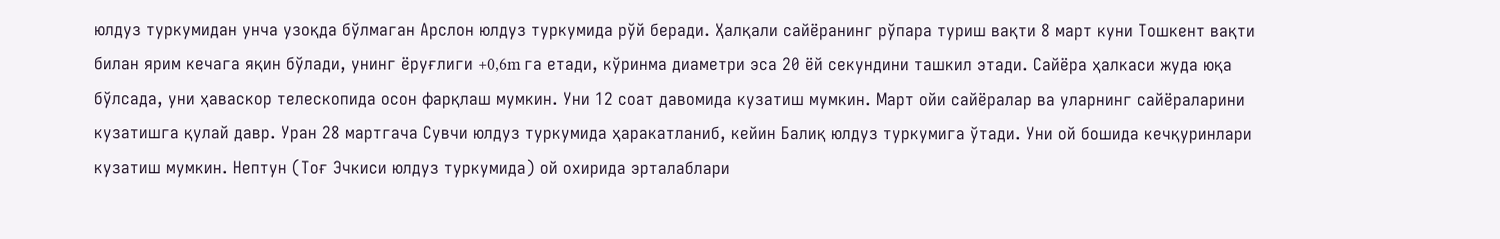юлдуз туркумидан унча узоқда бўлмаган Арслон юлдуз туркумида рўй беради. Ҳалқали сайёранинг рўпара туриш вақти 8 март куни Тошкент вақти билан ярим кечага яқин бўлади, унинг ёруғлиги +0,6m га етади, кўринма диаметри эса 20 ёй секундини ташкил этади. Сайёра ҳалкаси жуда юқа бўлсада, уни ҳаваскор телескопида осон фарқлаш мумкин. Уни 12 соат давомида кузатиш мумкин. Март ойи сайёралар ва уларнинг сайёраларини кузатишга қулай давр. Уран 28 мартгача Сувчи юлдуз туркумида ҳаракатланиб, кейин Балиқ юлдуз туркумига ўтади. Уни ой бошида кечқуринлари кузатиш мумкин. Нептун (Тоғ Эчкиси юлдуз туркумида) ой охирида эрталаблари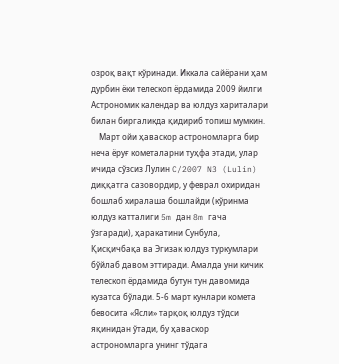озроқ вақт кўринади. Иккала сайёрани ҳам дурбин ёки телескоп ёрдамида 2009 йилги Астрономик календар ва юлдуз хариталари билан биргаликда қидириб топиш мумкин.
    Март ойи ҳаваскор астрономларга бир неча ёруғ кометаларни туҳфа этади, улар ичида сўзсиз Лулин C/2007 N3 (Lulin) диққатга сазовордир, у феврал охиридан бошлаб хиралаша бошлайди (кўринма юлдуз катталиги 5m дан 8m гача ўзгаради), ҳаракатини Сунбула, Қисқичбақа ва Эгизак юлдуз туркумлари бўйлаб давом эттиради. Амалда уни кичик телескоп ёрдамида бутун тун давомида кузатса бўлади. 5-6 март кунлари комета бевосита «Ясли» тарқоқ юлдуз тўдси яқинидан ўтади, бу ҳаваскор астрономларга унинг тўдага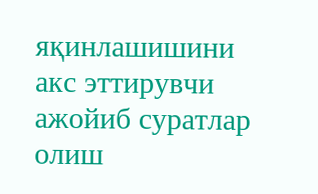яқинлашишини акс эттирувчи ажойиб суратлар олиш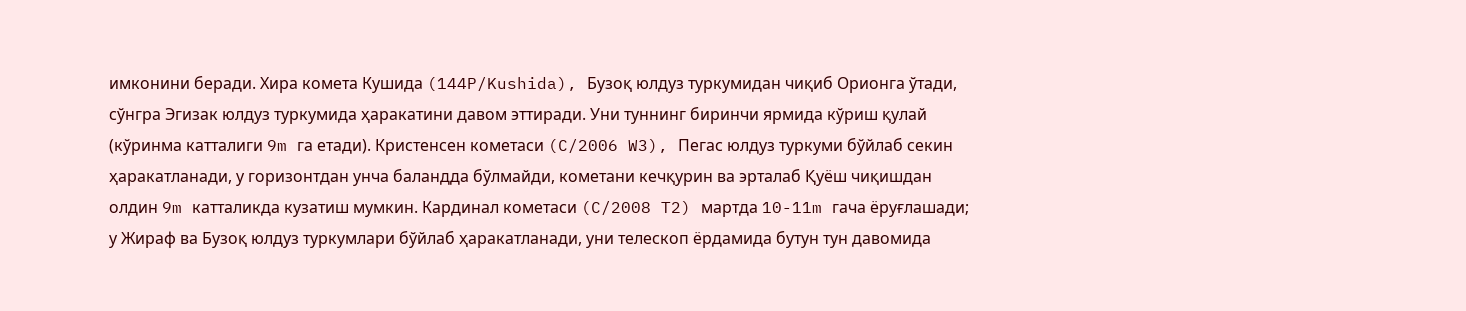имконини беради. Хира комета Кушида (144P/Kushida), Бузоқ юлдуз туркумидан чиқиб Орионга ўтади, сўнгра Эгизак юлдуз туркумида ҳаракатини давом эттиради. Уни туннинг биринчи ярмида кўриш қулай (кўринма катталиги 9m га етади). Кристенсен кометаси (C/2006 W3), Пегас юлдуз туркуми бўйлаб секин ҳаракатланади, у горизонтдан унча баландда бўлмайди, кометани кечқурин ва эрталаб Қуёш чиқишдан олдин 9m катталикда кузатиш мумкин. Кардинал кометаси (C/2008 T2) мартда 10-11m гача ёруғлашади; у Жираф ва Бузоқ юлдуз туркумлари бўйлаб ҳаракатланади, уни телескоп ёрдамида бутун тун давомида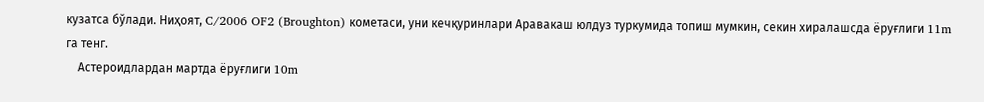кузатса бўлади. Ниҳоят, C/2006 OF2 (Broughton) кометаси, уни кечқуринлари Аравакаш юлдуз туркумида топиш мумкин, секин хиралашсда ёруғлиги 11m га тенг.
    Астероидлардан мартда ёруғлиги 10m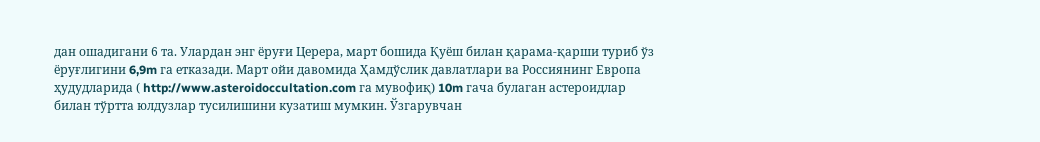дан ошадигани 6 та. Улардан энг ёруғи Церера, март бошида Қуёш билан қарама-қарши туриб ўз ёруғлигини 6,9m га етказади. Март ойи давомида Ҳамдўслик давлатлари ва Россиянинг Европа ҳудудларида ( http://www.asteroidoccultation.com га мувофиқ) 10m гача булаган астероидлар билан тўртта юлдузлар тусилишини кузатиш мумкин. Ўзгарувчан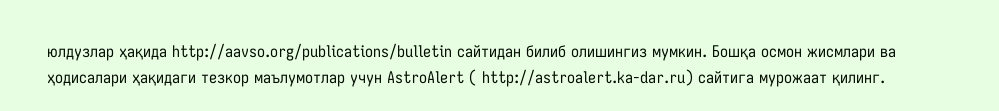юлдузлар ҳақида http://aavso.org/publications/bulletin сайтидан билиб олишингиз мумкин. Бошқа осмон жисмлари ва ҳодисалари ҳақидаги тезкор маълумотлар учун AstroAlert ( http://astroalert.ka-dar.ru) сайтига мурожаат қилинг.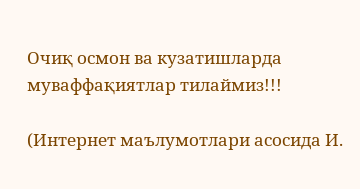Очиқ осмон ва кузатишларда муваффақиятлар тилаймиз!!!

(Интернет маълумотлари асосида И.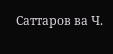Саттаров ва Ч.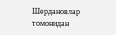Шердановлар томонидан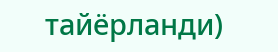тайёрланди)